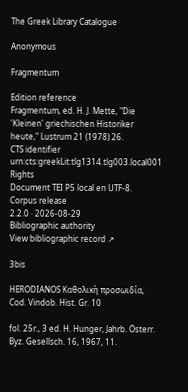The Greek Library Catalogue

Anonymous

Fragmentum

Edition reference
Fragmentum, ed. H. J. Mette, "Die 'Kleinen' griechischen Historiker heute," Lustrum 21 (1978) 26.
CTS identifier
urn:cts:greekLit:tlg1314.tlg003.local001
Rights
Document TEI P5 local en UTF-8.
Corpus release
2.2.0 · 2026-08-29
Bibliographic authority
View bibliographic record ↗

3bis

HERODIANOS Καθολικὴ προσωιδία, Cod. Vindob. Hist. Gr. 10

fol. 25r., 3 ed. H. Hunger, Jahrb. Österr. Byz. Gesellsch. 16, 1967, 11.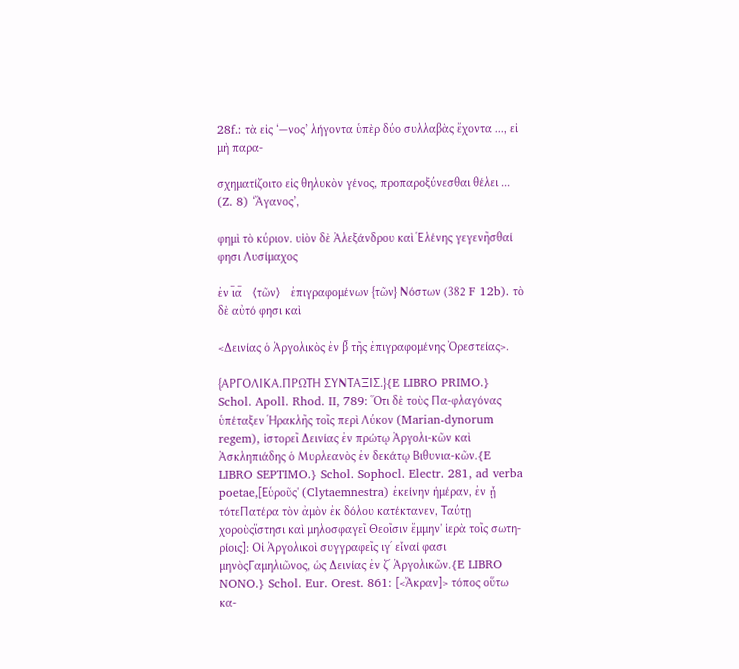28f.: τὰ εἰς ‘—νος’ λήγοντα ὑπὲρ δύο συλλαβὰς ἔχοντα ..., εἰ μὴ παρα-

σχηματίζοιτο εἰς θηλυκὸν γένος, προπαροξύνεσθαι θέλει ... (Z. 8) ‘Ἄγανος’,

φημὶ τὸ κύριον. υἱὸν δὲ Ἀλεξάνδρου καὶ Ἑλένης γεγενῆσθαί φησι Λυσίμαχος

ἐν ι̅α̅ 〈τῶν〉 ἐπιγραφομένων {τῶν} Νόστων (382 F 12b). τὸ δὲ αὐτό φησι καὶ

<Δεινίας ὁ Ἀργολικὸς ἐν β̅ τῆς ἐπιγραφομένης Ὀρεστείας>.

{ΑΡΓΟΛΙΚΑ.ΠΡΩΤΗ ΣΥΝΤΑΞΙΣ.}{E LIBRO PRIMO.} Schol. Apoll. Rhod. II, 789: Ὅτι δὲ τοὺς Πα-φλαγόνας ὑπέταξεν Ἡρακλῆς τοῖς περὶ Λύκον (Marian-dynorum regem), ἱστορεῖ Δεινίας ἐν πρώτῳ Ἀργολι-κῶν καὶ Ἀσκληπιάδης ὁ Μυρλεανὸς ἐν δεκάτῳ Βιθυνια-κῶν.{E LIBRO SEPTIMO.} Schol. Sophocl. Electr. 281, ad verba poetae,[Εὑροῦς' (Clytaemnestra) ἐκείνην ἡμέραν, ἐν ᾗ τότεΠατέρα τὸν ἀμὸν ἐκ δόλου κατέκτανεν, Ταύτῃ χοροὺςἵστησι καὶ μηλοσφαγεῖ Θεοῖσιν ἔμμην' ἱερὰ τοῖς σωτη-ρίοις]: Οἱ Ἀργολικοὶ συγγραφεῖς ιγʹ εἶναί φασι μηνὸςΓαμηλιῶνος, ὡς Δεινίας ἐν ζʹ Ἀργολικῶν.{E LIBRO NONO.} Schol. Eur. Orest. 861: [<Ἄκραν]> τόπος οὕτω κα-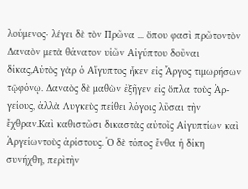λούμενος· λέγει δὲ τὸν Πρῶνα ... ὅπου φασὶ πρῶτοντὸν Δαναὸν μετὰ θάνατον υἱῶν Αἰγύπτου δοῦναι δίκας,Αὐτὸς γὰρ ὁ Αἴγυπτος ἧκεν εἰς Ἄργος τιμωρήσων τῷφόνῳ. Δαναὸς δὲ μαθὼν ἐξῆγεν εἰς ὅπλα τοὺς Ἀρ-γείους, ἀλλὰ Λυγκεὺς πείθει λόγοις λῦσαι τὴν ἔχθραν.Καὶ καθιστῶσι δικαστὰς αὐτοῖς Αἰγυπτίων καὶ Ἀργείωντοὺς ἀρίστους. Ὁ δὲ τόπος ἔνθα ἡ δίκη συνήχθη, περὶτὴν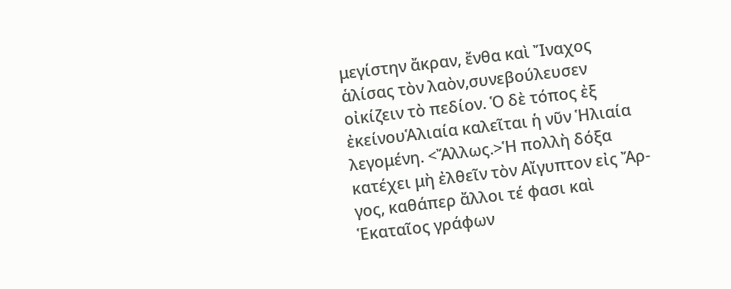μεγίστην ἄκραν, ἔνθα καὶ Ἴναχος ἁλίσας τὸν λαὸν,συνεβούλευσεν οἰκίζειν τὸ πεδίον. Ὁ δὲ τόπος ἐξ ἐκείνουἉλιαία καλεῖται ἡ νῦν Ἡλιαία λεγομένη. <Ἄλλως.>Ἡ πολλὴ δόξα κατέχει μὴ ἐλθεῖν τὸν Αἴγυπτον εἰς Ἄρ-γος, καθάπερ ἄλλοι τέ φασι καὶ Ἑκαταῖος γράφων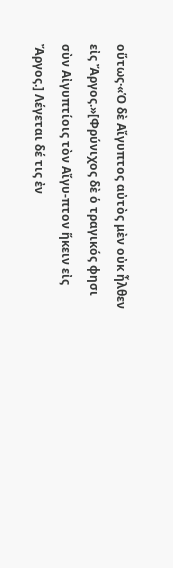οὕτως·«Ὁ δὲ Αἴγυπτος αὐτὸς μὲν οὐκ ἦλθεν εἰς Ἄργος.»[Φρύνιχος δὲ ὁ τραγικός φησι σὺν Αἰγυπτίοις τὸν Αἴγυ-πτον ἥκειν εἰς Ἄργος.] Λέγεται δέ τις ἐν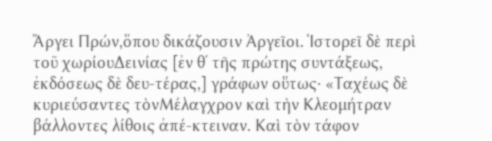Ἄργει Πρών,ὅπου δικάζουσιν Ἀργεῖοι. Ἱστορεῖ δὲ περὶ τοῦ χωρίουΔεινίας [ἐν θʹ τῆς πρώτης συντάξεως, ἐκδόσεως δὲ δευ-τέρας,] γράφων οὕτως· «Ταχέως δὲ κυριεύσαντες τὸνΜέλαγχρον καὶ τὴν Κλεομήτραν βάλλοντες λίθοις ἀπέ-κτειναν. Καὶ τὸν τάφον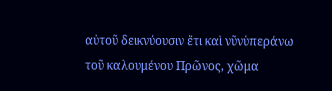αὐτοῦ δεικνύουσιν ἔτι καὶ νῦνὑπεράνω τοῦ καλουμένου Πρῶνος, χῶμα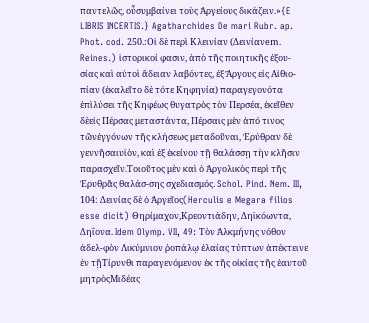παντελῶς, οὗσυμβαίνει τοὺς Ἀργείους δικάζειν.»{E LIBRIS INCERTIS.} Agatharchides De mari Rubr. ap. Phot. cod. 250.:Οἱ δὲ περὶ Κλεινίαν (Δεινίανem. Reines.) ἱστορικοί φασιν, ἀπὸ τῆς ποιητικῆς ἐξου-σίας καὶ αὐτοὶ ἄδειαν λαβόντες, ἐξ Ἄργους εἰς Αἰθιο-πίαν (ἐκαλεῖτο δὲ τότε Κηφηνία) παραγεγονότα ἐπὶλύσει τῆς Κηφέως θυγατρὸς τὸν Περσέα, ἐκεῖθεν δὲεἰς Πέρσας μεταστάντα, Πέρσαις μὲν ἀπό τινος τῶνἐγγόνων τῆς κλήσεως μεταδοῦναι, Ἐρύθραν δὲ γεννῆσαιυἱὸν, καὶ ἐξ ἐκείνου τῇ θαλάσσῃ τὴν κλῆσιν παρασχεῖν.Τοιοῦτος μὲν καὶ ὁ Ἀργολικὸς περὶ τῆς Ἐρυθρᾶς θαλάσ-σης σχεδιασμός. Schol. Pind. Nem. III, 104: Δεινίας δὲ ὁ Ἀργεῖος(Herculis e Megara filios esse dicit) Θηρίμαχον,Κρεοντιάδην, Δηϊκόωντα, Δηΐονα. Idem Olymp. VII, 49: Τὸν Ἀλκμήνης νόθον ἀδελ-φὸν Λικύμνιον ῥοπάλῳ ἐλαίας τύπτων ἀπέκτεινε ἐν τῇΤίρυνθι παραγενόμενον ἐκ τῆς οἰκίας τῆς ἑαυτοῦ μητρὸςΜιδέας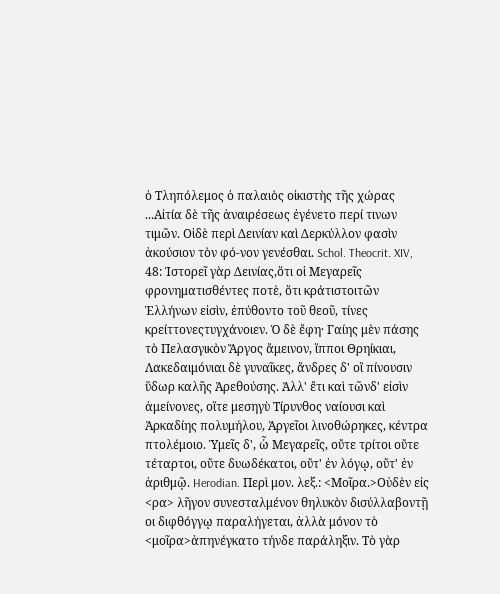ὁ Τληπόλεμος ὁ παλαιὸς οἰκιστὴς τῆς χώρας ...Αἰτία δὲ τῆς ἀναιρέσεως ἐγένετο περί τινων τιμῶν. Οἱδὲ περὶ Δεινίαν καὶ Δερκύλλον φασὶν ἀκούσιον τὸν φό-νον γενέσθαι. Schol. Theocrit. XIV, 48: Ἱστορεῖ γὰρ Δεινίας,ὅτι οἱ Μεγαρεῖς φρονηματισθέντες ποτὲ, ὅτι κράτιστοιτῶν Ἑλλήνων εἰσὶν, ἐπύθοντο τοῦ θεοῦ, τίνες κρείττονεςτυγχάνοιεν. Ὁ δὲ ἔφη· Γαίης μὲν πάσης τὸ Πελασγικὸν Ἄργος ἄμεινον, ἵπποι Θρηίκιαι, Λακεδαιμόνιαι δὲ γυναῖκες, ἄνδρες δ' οἳ πίνουσιν ὕδωρ καλῆς Ἀρεθούσης. Ἀλλ' ἔτι καὶ τῶνδ' εἰσὶν ἀμείνονες, οἵτε μεσηγὺ Τίρυνθος ναίουσι καὶ Ἀρκαδίης πολυμήλου, Ἀργεῖοι λινοθώρηκες, κέντρα πτολέμοιο. Ὑμεῖς δ', ὧ Μεγαρεῖς, οὔτε τρίτοι οὔτε τέταρτοι, οὔτε δυωδέκατοι, οὔτ' ἐν λόγῳ, οὔτ' ἐν ἀριθμῷ. Herodian. Περὶ μον. λεξ.: <Μοῖρα.>Οὐδὲν εἰς <ρα> λῆγον συνεσταλμένον θηλυκὸν δισύλλαβοντῇ οι διφθόγγῳ παραλήγεται, ἀλλὰ μόνον τὸ <μοῖρα>ἀπηνέγκατο τήνδε παράληξιν. Τὸ γὰρ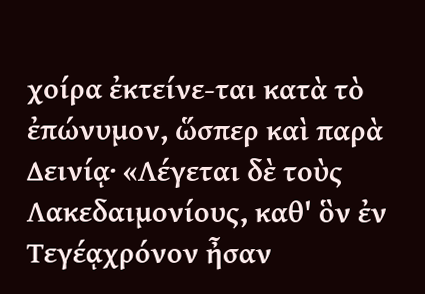χοίρα ἐκτείνε-ται κατὰ τὸ ἐπώνυμον, ὥσπερ καὶ παρὰ Δεινίᾳ· «Λέγεται δὲ τοὺς Λακεδαιμονίους, καθ' ὃν ἐν Τεγέᾳχρόνον ἦσαν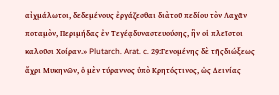αἰχμάλωτοι, δεδεμένους ἐργάζεσθαι διὰτοῦ πεδίου τὸν Λαχᾶν ποταμὸν, Περιμήδας ἐν Τεγέᾳδυναστευούσης, ἣν οἱ πλεῖστοι καλοῦσι Χοίραν.» Plutarch. Arat. c. 29:Γενομένης δὲ τῆςδιώξεως ἄχρι Μυκηνῶν, ὁ μὲν τύραννος ὑπὸ Κρητόςτινος, ὡς Δεινίας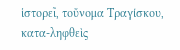ἱστορεῖ, τοὔνομα Τραγίσκου, κατα-ληφθεὶς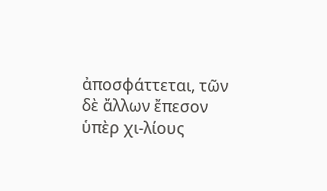ἀποσφάττεται, τῶν δὲ ἄλλων ἔπεσον ὑπὲρ χι-λίους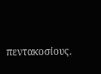πεντακοσίους.